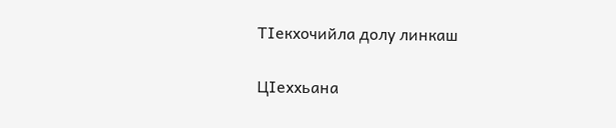ТIекхочийла долу линкаш

ЦIеххьана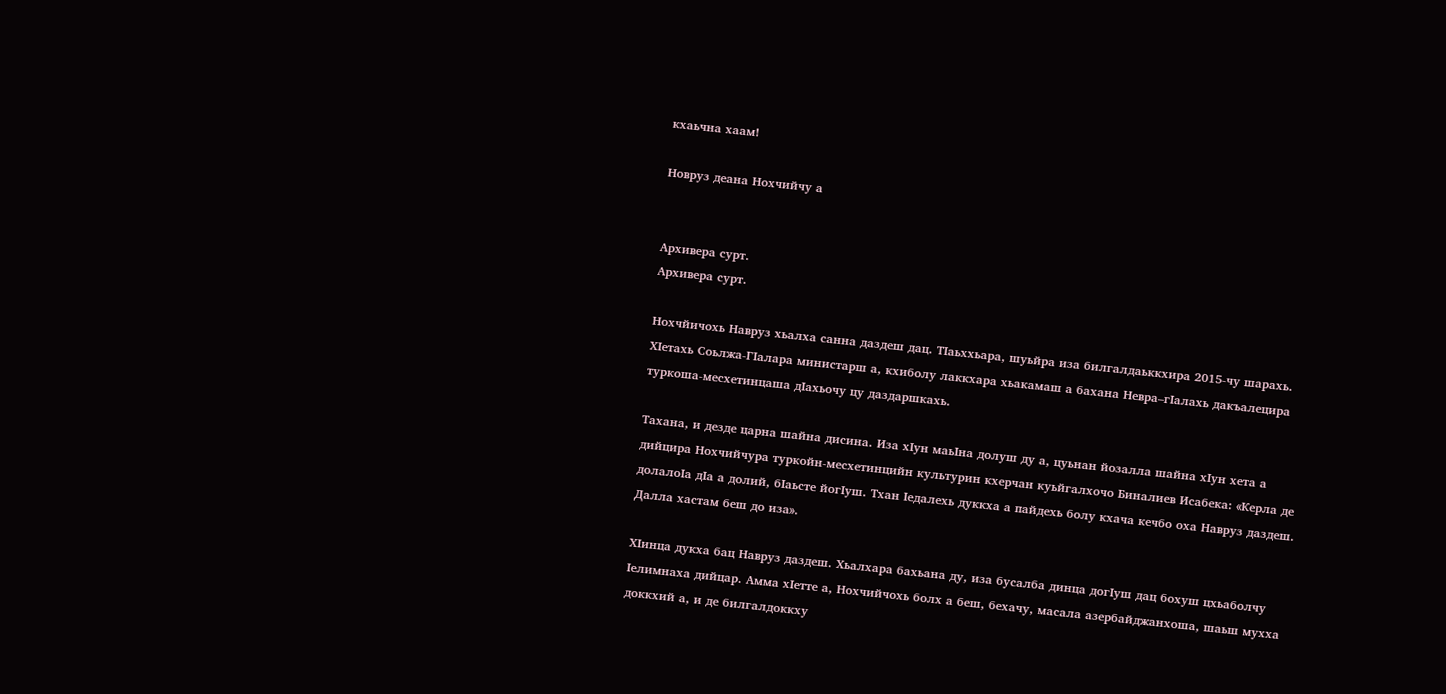кхаьчна хаам!

Новруз деана Нохчийчу а


Архивера сурт.
Архивера сурт.

Нохчйичохь Навруз хьалха санна даздеш дац. ТIаьххьара, шуьйра иза билгалдаьккхира 2015-чу шарахь. ХIетахь Соьлжа-ГIалара министарш а, кхиболу лаккхара хьакамаш а бахана Невра–гIалахь дакъалецира туркоша-месхетинцаша дIахьочу цу даздаршкахь.

Тахана, и дезде царна шайна дисина. Иза хIун маьIна долуш ду а, цуьнан йозалла шайна хIун хета а дийцира Нохчийчура туркойн-месхетинцийн культурин кхерчан куьйгалхочо Биналиев Исабека: «Керла де долалоIа дIа а долий, бIаьсте йогIуш. Тхан Iедалехь дуккха а пайдехь болу кхача кечбо оха Навруз даздеш. Далла хастам беш до иза».

ХIинца дукха бац Навруз даздеш. Хьалхара бахьана ду, иза бусалба динца догIуш дац бохуш цхьаболчу Iелимнаха дийцар. Амма хIетте а, Нохчийчохь болх а беш, бехачу, масала азербайджанхоша, шаьш мухха доккхий а, и де билгалдоккху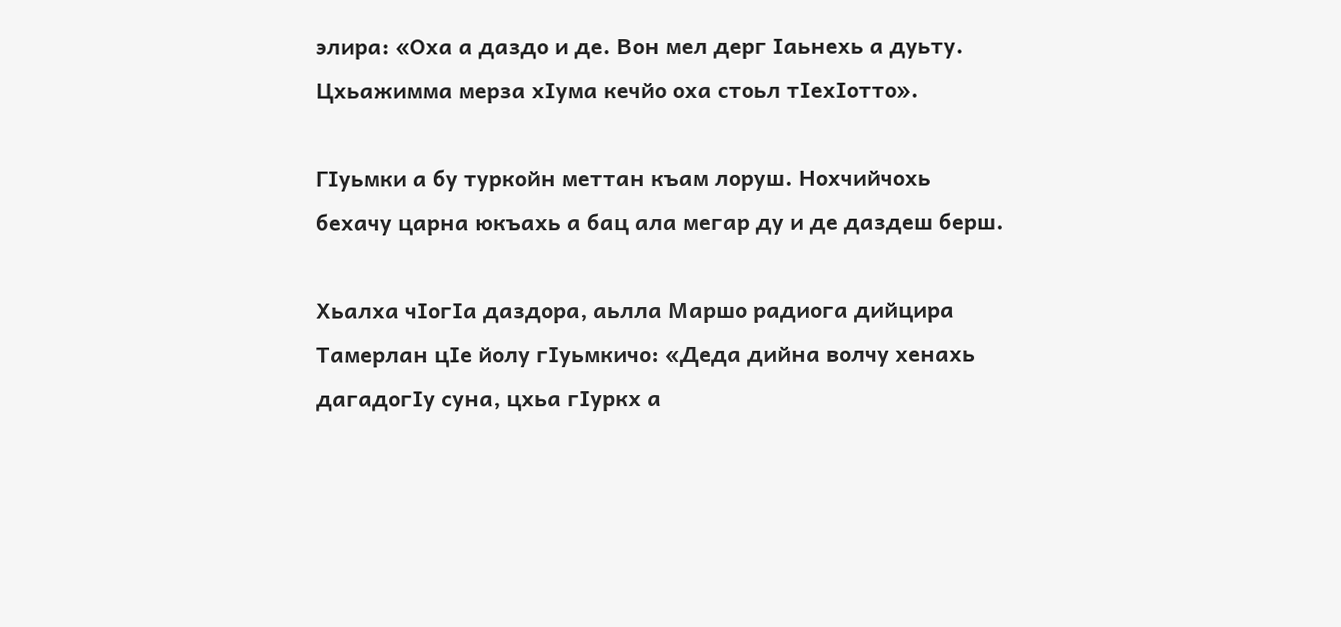элира: «Оха а даздо и де. Вон мел дерг Iаьнехь а дуьту. Цхьажимма мерза хIума кечйо оха стоьл тIехIотто».

ГIуьмки а бу туркойн меттан къам лоруш. Нохчийчохь бехачу царна юкъахь а бац ала мегар ду и де даздеш берш.

Хьалха чIогIа даздора, аьлла Маршо радиога дийцира Тамерлан цIе йолу гIуьмкичо: «Деда дийна волчу хенахь дагадогIу суна, цхьа гIуркх а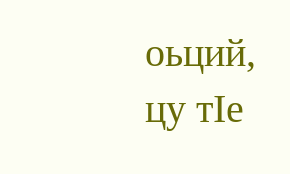оьций, цу тIе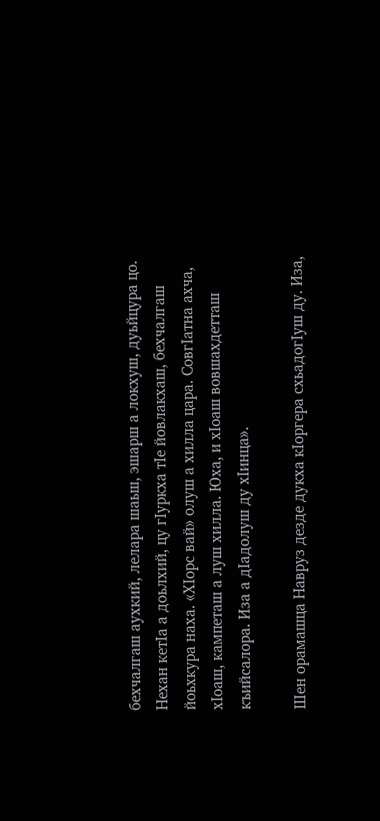бехчалгаш аухкий, лелара шаьш, эшарш а локхуш, дуьйцура цо. Нехан кетIа а доьлхий, цу гIуркха тIе йовлакхаш, бехчалгаш йоьхкура наха. «ХIорс вай» олуш а хилла цара. СовгIатна ахча, хIоаш, кампеташ а луш хилла. Юха, и хIоаш вовшахдетташ къийсалора. Иза а дIадолуш ду хIинца».

Шен орамашца Навруз дезде дукха кIоргера схьадогIуш ду. Иза,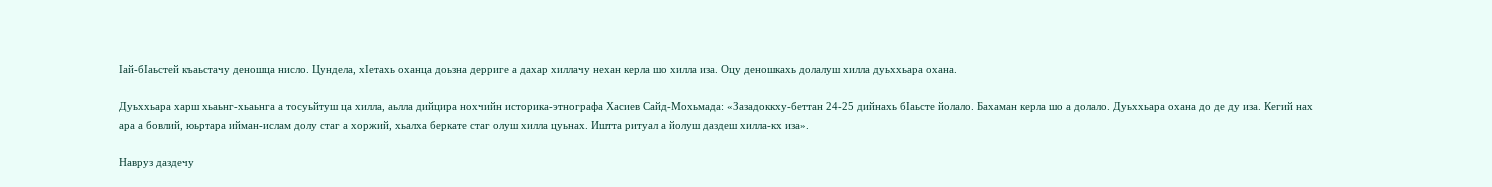Iай-бIаьстей къаьстачу деношца нисло. Цундела, хIетахь оханца доьзна дерриге а дахар хиллачу нехан керла шо хилла иза. Оцу деношкахь долалуш хилла дуьххьара охана.

Дуьххьара харш хьаьнг-хьаьнга а тосуьйтуш ца хилла, аьлла дийцира нохчийн историка-этнографа Хасиев Сайд-Мохьмада: «Зазадоккху-беттан 24-25 дийнахь бIаьсте йолало. Бахаман керла шо а долало. Дуьххьара охана до де ду иза. Кегий нах ара а бовлий, юьртара ийман-ислам долу стаг а хоржий, хьалха беркате стаг олуш хилла цуьнах. Иштта ритуал а йолуш даздеш хилла-кх иза».

Навруз даздечу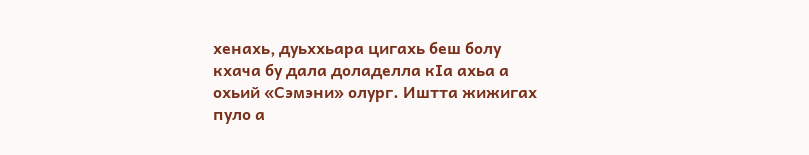хенахь, дуьххьара цигахь беш болу кхача бу дала доладелла кIа ахьа а охьий «Сэмэни» олург. Иштта жижигах пуло а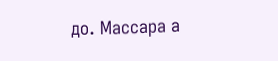до. Массара а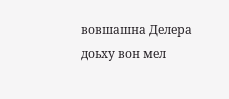вовшашна Делера доьху вон мел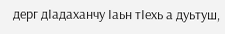дерг дIадаханчу Iаьн тIехь а дуьтуш,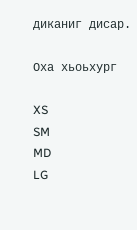диканиг дисар.

Оха хьоьхург

XS
SM
MD
LG